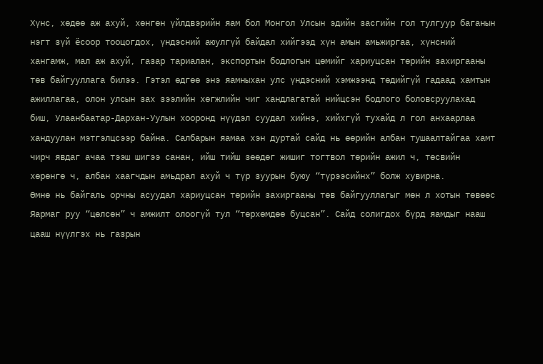Хүнс, хөдөө аж ахуй, хөнгөн үйлдвэрийн яам бол Монгол Улсын эдийн засгийн гол тулгуур баганын нэгт зүй ёсоор тооцогдох, үндэсний аюулгүй байдал хийгээд хүн амын амьжиргаа, хүнсний хангамж, мал аж ахуй, газар тариалан, экспортын бодлогын цөмийг хариуцсан төрийн захиргааны төв байгууллага билээ. Гэтэл өдгөө энэ яамныхан улс үндэсний хэмжээнд төдийгүй гадаад хамтын ажиллагаа, олон улсын зах зээлийн хөгжлийн чиг хандлагатай нийцсэн бодлого боловсруулахад биш, Улаанбаатар-Дархан-Уулын хооронд нүүдэл суудал хийнэ, хийхгүй тухайд л гол анхаарлаа хандуулан мэтгэлцсээр байна. Салбарын яамаа хэн дуртай сайд нь өөрийн албан тушаалтайгаа хамт чирч явдаг ачаа тээш шигээ санан, ийш тийш зөөдөг жишиг тогтвол төрийн ажил ч, төсвийн хөрөнгө ч, албан хаагчдын амьдрал ахуй ч түр зуурын буюу “түрээсийнх” болж хувирна.
Өмнө нь байгаль орчны асуудал хариуцсан төрийн захиргааны төв байгууллагыг мөн л хотын төвөөс Яармаг руу “цөлсөн” ч амжилт олоогүй тул “төрхөмдөө буцсан”. Сайд солигдох бүрд яамдыг нааш цааш нүүлгэх нь газрын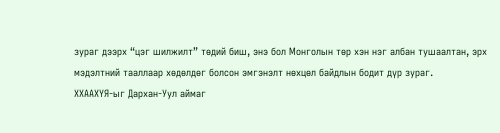зураг дээрх “цэг шилжилт” төдий биш, энэ бол Монголын төр хэн нэг албан тушаалтан, эрх мэдэлтний тааллаар хөдөлдөг болсон эмгэнэлт нөхцөл байдлын бодит дүр зураг.
ХХААХҮЯ-ыг Дархан-Уул аймаг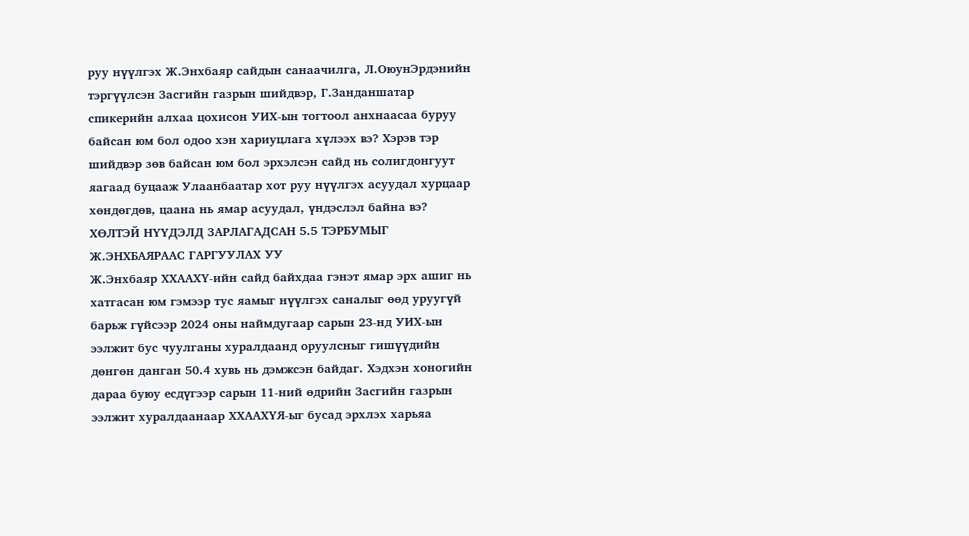руу нүүлгэх Ж.Энхбаяр сайдын санаачилга, Л.ОюунЭрдэнийн тэргүүлсэн Засгийн газрын шийдвэр, Г.Занданшатар спикерийн алхаа цохисон УИХ-ын тогтоол анхнаасаа буруу байсан юм бол одоо хэн хариуцлага хүлээх вэ? Хэрэв тэр шийдвэр зөв байсан юм бол эрхэлсэн сайд нь солигдонгуут яагаад буцааж Улаанбаатар хот руу нүүлгэх асуудал хурцаар хөндөгдөв, цаана нь ямар асуудал, үндэслэл байна вэ?
ХӨЛТЭЙ НҮҮДЭЛД ЗАРЛАГАДСАН 5.5 ТЭРБУМЫГ Ж.ЭНХБАЯРААС ГАРГУУЛАХ УУ
Ж.Энхбаяр ХХААХҮ-ийн сайд байхдаа гэнэт ямар эрх ашиг нь хатгасан юм гэмээр тус яамыг нүүлгэх саналыг өөд уруугүй барьж гүйсээр 2024 оны наймдугаар сарын 23-нд УИХ-ын ээлжит бус чуулганы хуралдаанд оруулсныг гишүүдийн дөнгөн данган 50.4 хувь нь дэмжсэн байдаг. Хэдхэн хоногийн дараа буюу есдүгээр сарын 11-ний өдрийн Засгийн газрын ээлжит хуралдаанаар ХХААХҮЯ-ыг бусад эрхлэх харьяа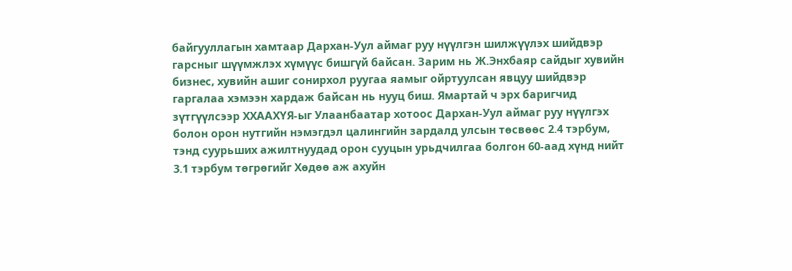байгууллагын хамтаар Дархан-Уул аймаг руу нүүлгэн шилжүүлэх шийдвэр гарсныг шүүмжлэх хүмүүс бишгүй байсан. Зарим нь Ж.Энхбаяр сайдыг хувийн бизнес, хувийн ашиг сонирхол руугаа яамыг ойртуулсан явцуу шийдвэр гаргалаа хэмээн хардаж байсан нь нууц биш. Ямартай ч эрх баригчид зүтгүүлсээр ХХААХҮЯ-ыг Улаанбаатар хотоос Дархан-Уул аймаг руу нүүлгэх болон орон нутгийн нэмэгдэл цалингийн зардалд улсын төсвөөс 2.4 тэрбум, тэнд суурьших ажилтнуудад орон сууцын урьдчилгаа болгон 60-аад хүнд нийт 3.1 тэрбум төгрөгийг Хөдөө аж ахуйн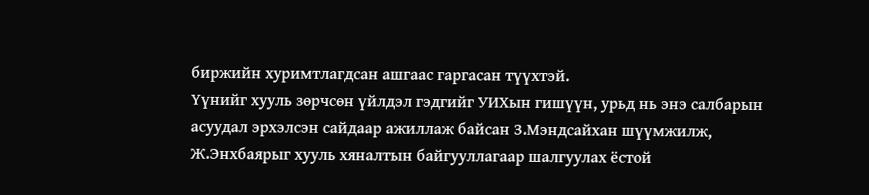биржийн хуримтлагдсан ашгаас гаргасан түүхтэй.
Үүнийг хууль зөрчсөн үйлдэл гэдгийг УИХын гишүүн, урьд нь энэ салбарын асуудал эрхэлсэн сайдаар ажиллаж байсан З.Мэндсайхан шүүмжилж, Ж.Энхбаярыг хууль хяналтын байгууллагаар шалгуулах ёстой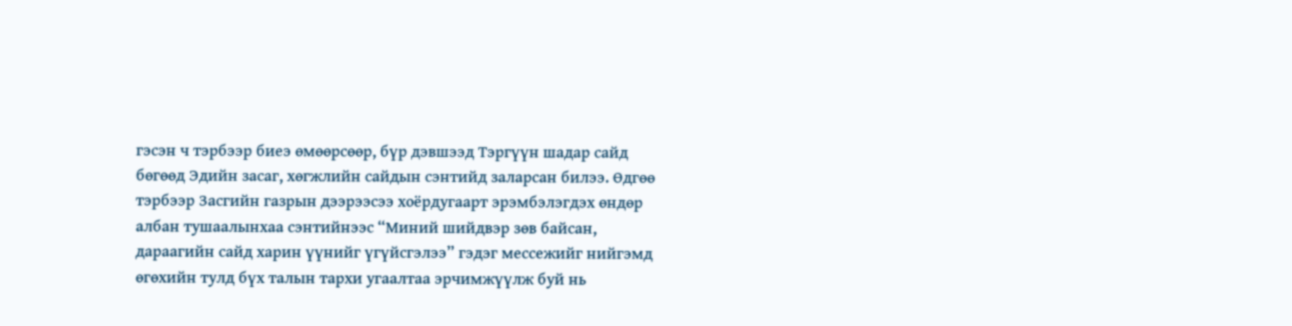гэсэн ч тэрбээр биеэ өмөөрсөөр, бүр дэвшээд Тэргүүн шадар сайд бөгөөд Эдийн засаг, хөгжлийн сайдын сэнтийд заларсан билээ. Өдгөө тэрбээр Засгийн газрын дээрээсээ хоёрдугаарт эрэмбэлэгдэх өндөр албан тушаалынхаа сэнтийнээс “Миний шийдвэр зөв байсан, дараагийн сайд харин үүнийг үгүйсгэлээ” гэдэг мессежийг нийгэмд өгөхийн тулд бүх талын тархи угаалтаа эрчимжүүлж буй нь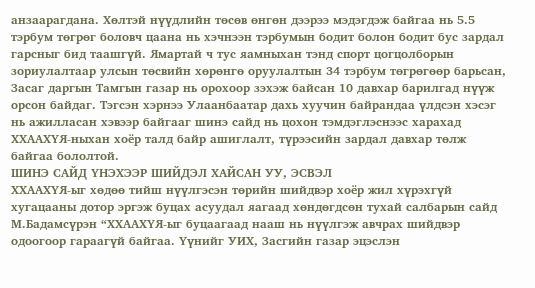анзаарагдана. Хөлтэй нүүдлийн төсөв өнгөн дээрээ мэдэгдэж байгаа нь 5.5 тэрбум төгрөг боловч цаана нь хэчнээн тэрбумын бодит болон бодит бус зардал гарсныг бид таашгүй. Ямартай ч тус яамныхан тэнд спорт цогцолборын зориулалтаар улсын төсвийн хөрөнгө оруулалтын 34 тэрбум төгрөгөөр барьсан, Засаг даргын Тамгын газар нь орохоор зэхэж байсан 10 давхар барилгад нүүж орсон байдаг. Тэгсэн хэрнээ Улаанбаатар дахь хуучин байрандаа үлдсэн хэсэг нь ажилласан хэвээр байгааг шинэ сайд нь цохон тэмдэглэснээс харахад ХХААХҮЯ-ныхан хоёр талд байр ашиглалт, түрээсийн зардал давхар төлж байгаа бололтой.
ШИНЭ САЙД ҮНЭХЭЭР ШИЙДЭЛ ХАЙСАН УУ, ЭСВЭЛ
ХХААХҮЯ-ыг хөдөө тийш нүүлгэсэн төрийн шийдвэр хоёр жил хүрэхгүй хугацааны дотор эргэж буцах асуудал яагаад хөндөгдсөн тухай салбарын сайд М.Бадамсүрэн “ХХААХҮЯ-ыг буцаагаад нааш нь нүүлгэж авчрах шийдвэр одоогоор гараагүй байгаа. Үүнийг УИХ, Засгийн газар эцэслэн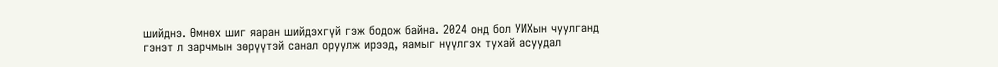шийднэ. Өмнөх шиг яаран шийдэхгүй гэж бодож байна. 2024 онд бол УИХын чуулганд гэнэт л зарчмын зөрүүтэй санал оруулж ирээд, яамыг нүүлгэх тухай асуудал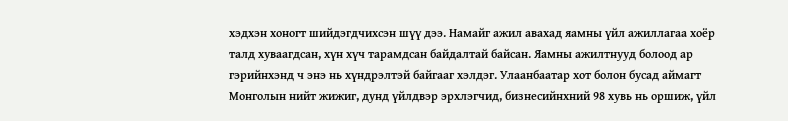хэдхэн хоногт шийдэгдчихсэн шүү дээ. Намайг ажил авахад яамны үйл ажиллагаа хоёр талд хуваагдсан, хүн хүч тарамдсан байдалтай байсан. Яамны ажилтнууд болоод ар гэрийнхэнд ч энэ нь хүндрэлтэй байгааг хэлдэг. Улаанбаатар хот болон бусад аймагт Монголын нийт жижиг, дунд үйлдвэр эрхлэгчид, бизнесийнхний 98 хувь нь оршиж, үйл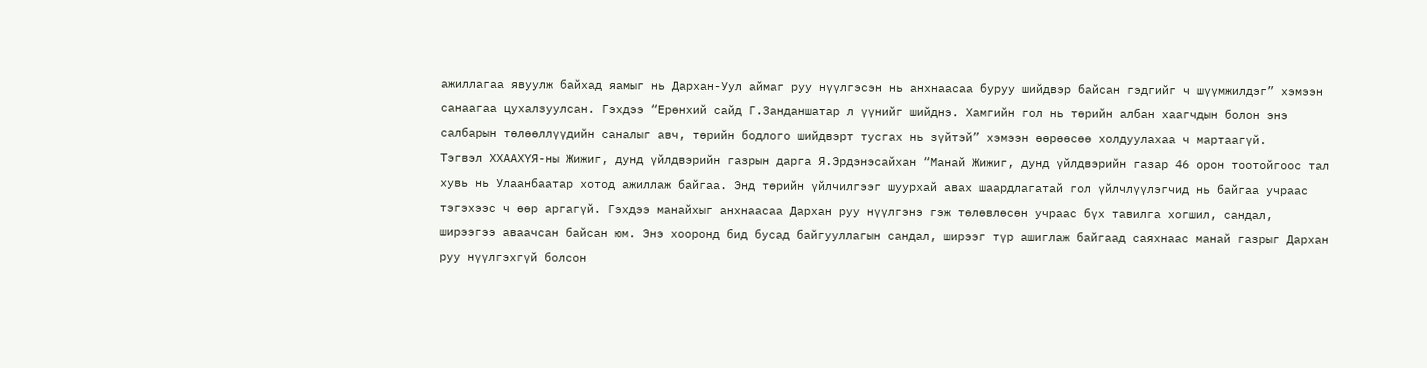ажиллагаа явуулж байхад яамыг нь Дархан-Уул аймаг руу нүүлгэсэн нь анхнаасаа буруу шийдвэр байсан гэдгийг ч шүүмжилдэг” хэмээн санаагаа цухалзуулсан. Гэхдээ “Ерөнхий сайд Г.Занданшатар л үүнийг шийднэ. Хамгийн гол нь төрийн албан хаагчдын болон энэ салбарын төлөөллүүдийн саналыг авч, төрийн бодлого шийдвэрт тусгах нь зүйтэй” хэмээн өөрөөсөө холдуулахаа ч мартаагүй.
Тэгвэл ХХААХҮЯ-ны Жижиг, дунд үйлдвэрийн газрын дарга Я.Эрдэнэсайхан “Манай Жижиг, дунд үйлдвэрийн газар 46 орон тоотойгоос тал хувь нь Улаанбаатар хотод ажиллаж байгаа. Энд төрийн үйлчилгээг шуурхай авах шаардлагатай гол үйлчлүүлэгчид нь байгаа учраас тэгэхээс ч өөр аргагүй. Гэхдээ манайхыг анхнаасаа Дархан руу нүүлгэнэ гэж төлөвлөсөн учраас бүх тавилга хогшил, сандал, ширээгээ аваачсан байсан юм. Энэ хооронд бид бусад байгууллагын сандал, ширээг түр ашиглаж байгаад саяхнаас манай газрыг Дархан руу нүүлгэхгүй болсон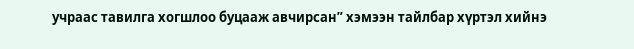учраас тавилга хогшлоо буцааж авчирсан” хэмээн тайлбар хүртэл хийнэ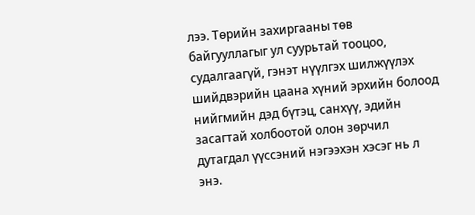лээ. Төрийн захиргааны төв байгууллагыг ул суурьтай тооцоо, судалгаагүй, гэнэт нүүлгэх шилжүүлэх шийдвэрийн цаана хүний эрхийн болоод нийгмийн дэд бүтэц, санхүү, эдийн засагтай холбоотой олон зөрчил дутагдал үүссэний нэгээхэн хэсэг нь л энэ.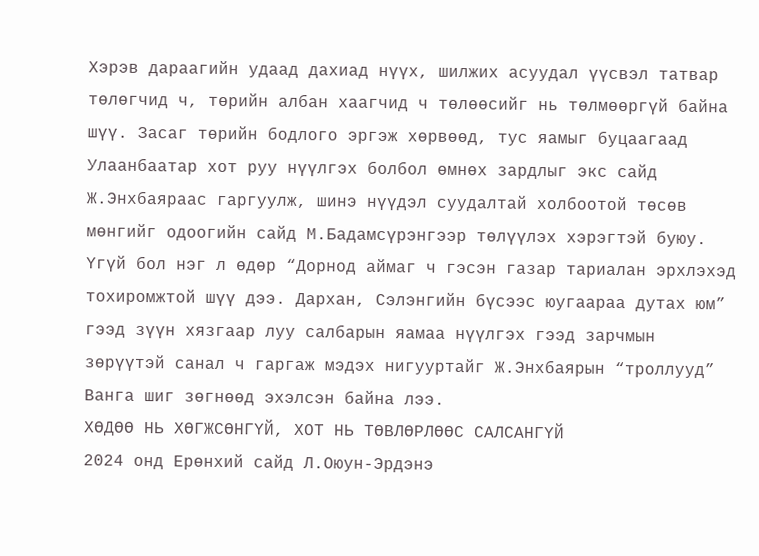Хэрэв дараагийн удаад дахиад нүүх, шилжих асуудал үүсвэл татвар төлөгчид ч, төрийн албан хаагчид ч төлөөсийг нь төлмөөргүй байна шүү. Засаг төрийн бодлого эргэж хөрвөөд, тус яамыг буцаагаад Улаанбаатар хот руу нүүлгэх болбол өмнөх зардлыг экс сайд Ж.Энхбаяраас гаргуулж, шинэ нүүдэл суудалтай холбоотой төсөв мөнгийг одоогийн сайд М.Бадамсүрэнгээр төлүүлэх хэрэгтэй буюу. Үгүй бол нэг л өдөр “Дорнод аймаг ч гэсэн газар тариалан эрхлэхэд тохиромжтой шүү дээ. Дархан, Сэлэнгийн бүсээс юугаараа дутах юм” гээд зүүн хязгаар луу салбарын яамаа нүүлгэх гээд зарчмын зөрүүтэй санал ч гаргаж мэдэх нигууртайг Ж.Энхбаярын “троллууд” Ванга шиг зөгнөөд эхэлсэн байна лээ.
ХӨДӨӨ НЬ ХӨГЖСӨНГҮЙ, ХОТ НЬ ТӨВЛӨРЛӨӨС САЛСАНГҮЙ
2024 онд Ерөнхий сайд Л.Оюун-Эрдэнэ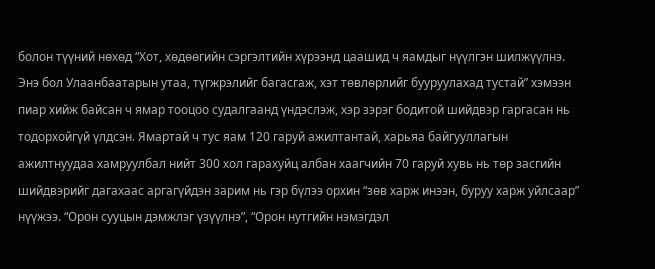болон түүний нөхөд “Хот, хөдөөгийн сэргэлтийн хүрээнд цаашид ч яамдыг нүүлгэн шилжүүлнэ. Энэ бол Улаанбаатарын утаа, түгжрэлийг багасгаж, хэт төвлөрлийг бууруулахад тустай” хэмээн пиар хийж байсан ч ямар тооцоо судалгаанд үндэслэж, хэр зэрэг бодитой шийдвэр гаргасан нь тодорхойгүй үлдсэн. Ямартай ч тус яам 120 гаруй ажилтантай, харьяа байгууллагын ажилтнуудаа хамруулбал нийт 300 хол гарахуйц албан хаагчийн 70 гаруй хувь нь төр засгийн шийдвэрийг дагахаас аргагүйдэн зарим нь гэр бүлээ орхин “зөв харж инээн, буруу харж уйлсаар” нүүжээ. “Орон сууцын дэмжлэг үзүүлнэ”, “Орон нутгийн нэмэгдэл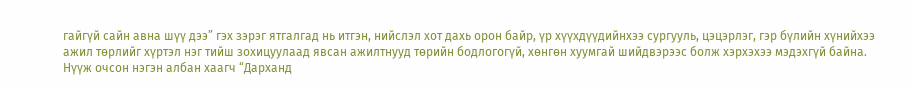гайгүй сайн авна шүү дээ” гэх зэрэг ятгалгад нь итгэн, нийслэл хот дахь орон байр, үр хүүхдүүдийнхээ сургууль, цэцэрлэг, гэр бүлийн хүнийхээ ажил төрлийг хүртэл нэг тийш зохицуулаад явсан ажилтнууд төрийн бодлогогүй, хөнгөн хуумгай шийдвэрээс болж хэрхэхээ мэдэхгүй байна.
Нүүж очсон нэгэн албан хаагч “Дарханд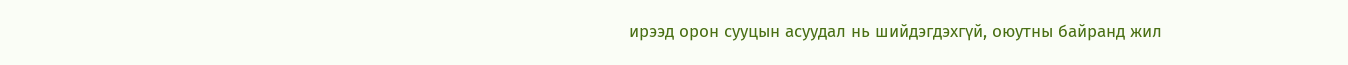ирээд орон сууцын асуудал нь шийдэгдэхгүй, оюутны байранд жил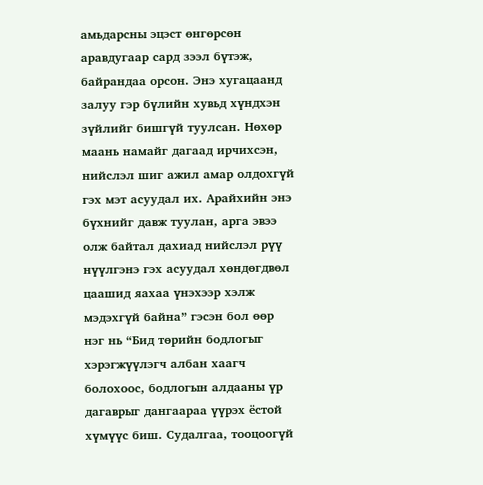амьдарсны эцэст өнгөрсөн аравдугаар сард зээл бүтэж, байрандаа орсон. Энэ хугацаанд залуу гэр бүлийн хувьд хүндхэн зүйлийг бишгүй туулсан. Нөхөр маань намайг дагаад ирчихсэн, нийслэл шиг ажил амар олдохгүй гэх мэт асуудал их. Арайхийн энэ бүхнийг давж туулан, арга эвээ олж байтал дахиад нийслэл рүү нүүлгэнэ гэх асуудал хөндөгдвөл цаашид яахаа үнэхээр хэлж мэдэхгүй байна” гэсэн бол өөр нэг нь “Бид төрийн бодлогыг хэрэгжүүлэгч албан хаагч болохоос, бодлогын алдааны үр дагаврыг дангаараа үүрэх ёстой хүмүүс биш. Судалгаа, тооцоогүй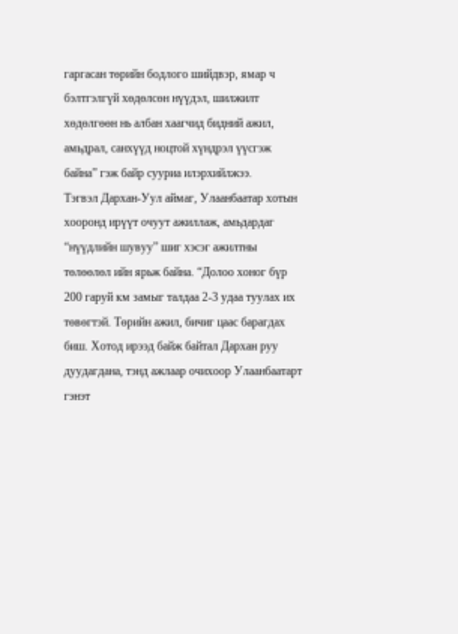гаргасан төрийн бодлого шийдвэр, ямар ч бэлтгэлгүй хөдөлсөн нүүдэл, шилжилт хөдөлгөөн нь албан хаагчид бидний ажил, амьдрал, санхүүд ноцтой хүндрэл үүсгэж байна” гэж байр сууриа илэрхийлжээ.
Тэгвэл Дархан-Уул аймаг, Улаанбаатар хотын хооронд ирүүт очуут ажиллаж, амьдардаг “нүүдлийн шувуу” шиг хэсэг ажилтны төлөөлөл ийн ярьж байна. “Долоо хоног бүр 200 гаруй км замыг талдаа 2-3 удаа туулах их төвөгтэй. Төрийн ажил, бичиг цаас барагдах биш. Хотод ирээд байж байтал Дархан руу дуудагдана, тэнд ажлаар очихоор Улаанбаатарт гэнэт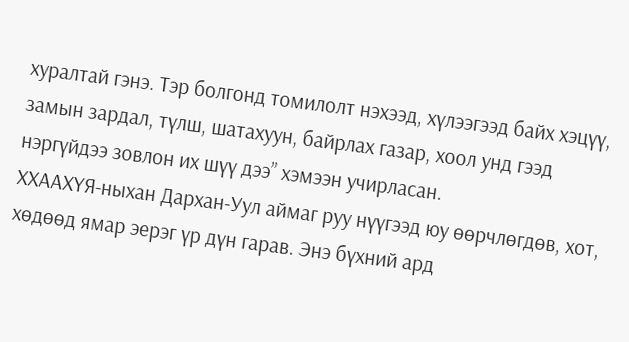хуралтай гэнэ. Тэр болгонд томилолт нэхээд, хүлээгээд байх хэцүү, замын зардал, түлш, шатахуун, байрлах газар, хоол унд гээд нэргүйдээ зовлон их шүү дээ” хэмээн учирласан.
ХХААХҮЯ-ныхан Дархан-Уул аймаг руу нүүгээд юу өөрчлөгдөв, хот, хөдөөд ямар эерэг үр дүн гарав. Энэ бүхний ард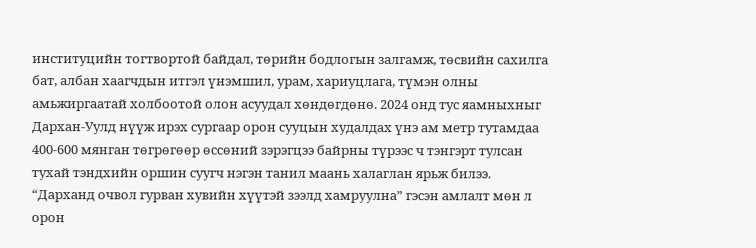институцийн тогтвортой байдал, төрийн бодлогын залгамж, төсвийн сахилга бат, албан хаагчдын итгэл үнэмшил, урам, хариуцлага, түмэн олны амьжиргаатай холбоотой олон асуудал хөндөгдөнө. 2024 онд тус яамныхныг Дархан-Уулд нүүж ирэх сургаар орон сууцын худалдах үнэ ам метр тутамдаа 400-600 мянган төгрөгөөр өссөний зэрэгцээ байрны түрээс ч тэнгэрт тулсан тухай тэндхийн оршин суугч нэгэн танил маань халаглан ярьж билээ. “Дарханд очвол гурван хувийн хүүтэй зээлд хамруулна” гэсэн амлалт мөн л орон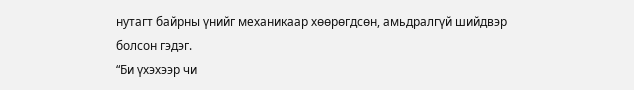нутагт байрны үнийг механикаар хөөрөгдсөн, амьдралгүй шийдвэр болсон гэдэг.
“Би үхэхээр чи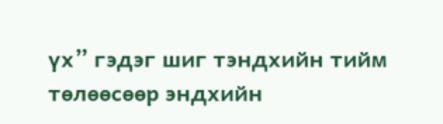үх” гэдэг шиг тэндхийн тийм төлөөсөөр эндхийн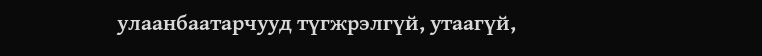улаанбаатарчууд түгжрэлгүй, утаагүй,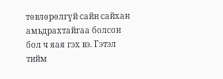төвлөрөлгүй сайн сайхан амьдрахтайгаа болсон бол ч яая гэх вэ. Гэтэл тийм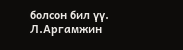болсон бил үү.
Л.Аргамжин